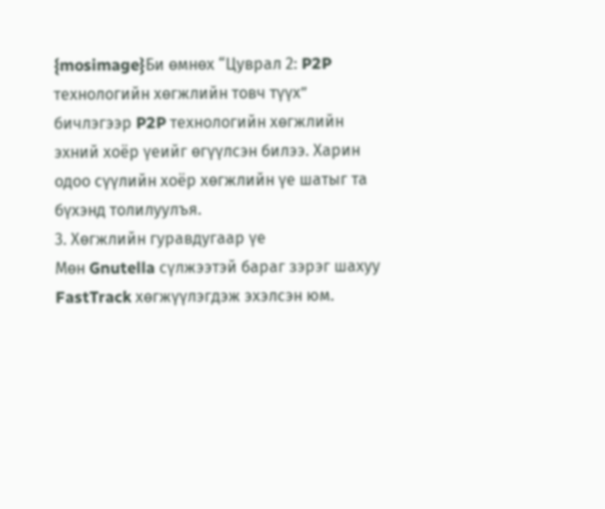{mosimage}Би өмнөх “Цуврал 2: P2P технологийн хөгжлийн товч түүх” бичлэгээр P2P технологийн хөгжлийн эхний хоёр үеийг өгүүлсэн билээ. Харин одоо сүүлийн хоёр хөгжлийн үе шатыг та бүхэнд толилуулъя.
3. Хөгжлийн гуравдугаар үе
Мөн Gnutella сүлжээтэй бараг зэрэг шахуу FastTrack хөгжүүлэгдэж эхэлсэн юм.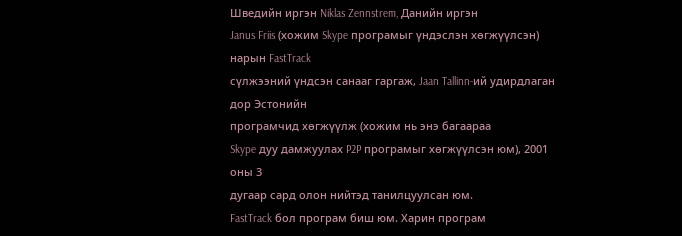Шведийн иргэн Niklas Zennstrem, Данийн иргэн
Janus Friis (хожим Skype програмыг үндэслэн хөгжүүлсэн) нарын FastTrack
сүлжээний үндсэн санааг гаргаж, Jaan Tallinn-ий удирдлаган дор Эстонийн
програмчид хөгжүүлж (хожим нь энэ багаараа
Skype дуу дамжуулах P2P програмыг хөгжүүлсэн юм), 2001 оны 3
дугаар сард олон нийтэд танилцуулсан юм.
FastTrack бол програм биш юм. Харин програм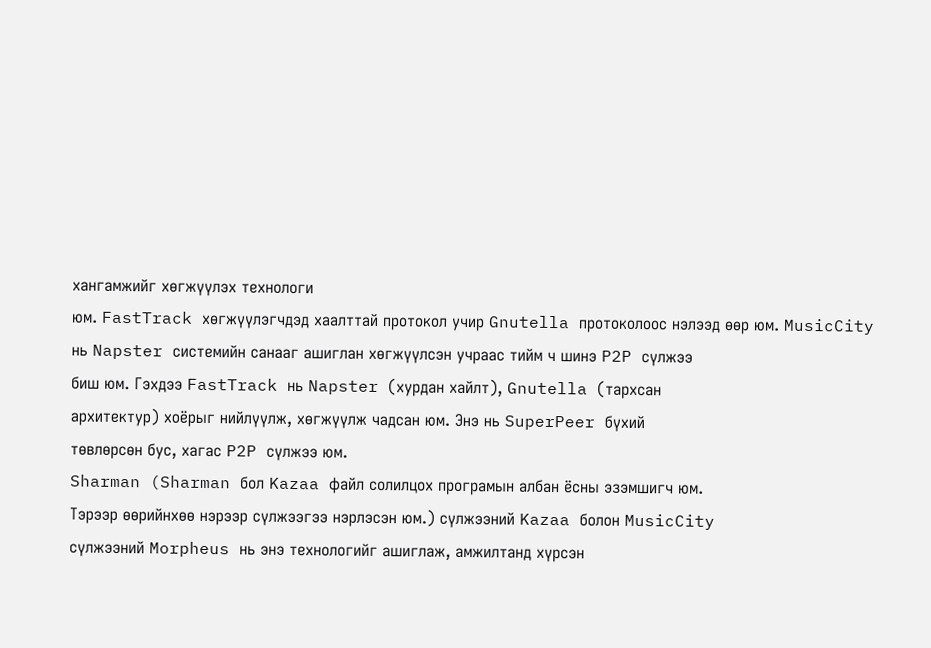хангамжийг хөгжүүлэх технологи
юм. FastTrack хөгжүүлэгчдэд хаалттай протокол учир Gnutella протоколоос нэлээд өөр юм. MusicCity
нь Napster системийн санааг ашиглан хөгжүүлсэн учраас тийм ч шинэ P2P сүлжээ
биш юм. Гэхдээ FastTrack нь Napster (хурдан хайлт), Gnutella (тархсан
архитектур) хоёрыг нийлүүлж, хөгжүүлж чадсан юм. Энэ нь SuperPeer бүхий
төвлөрсөн бус, хагас P2P сүлжээ юм.
Sharman (Sharman бол Kazaa файл солилцох програмын албан ёсны эзэмшигч юм.
Тэрээр өөрийнхөө нэрээр сүлжээгээ нэрлэсэн юм.) сүлжээний Kazaa болон MusicCity
сүлжээний Morpheus нь энэ технологийг ашиглаж, амжилтанд хүрсэн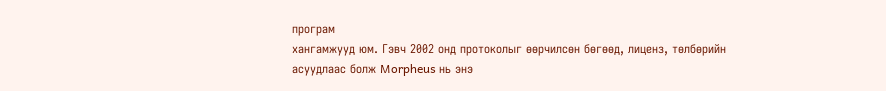програм
хангамжууд юм. Гэвч 2002 онд протоколыг өөрчилсөн бөгөөд, лиценз, төлбөрийн
асуудлаас болж Morpheus нь энэ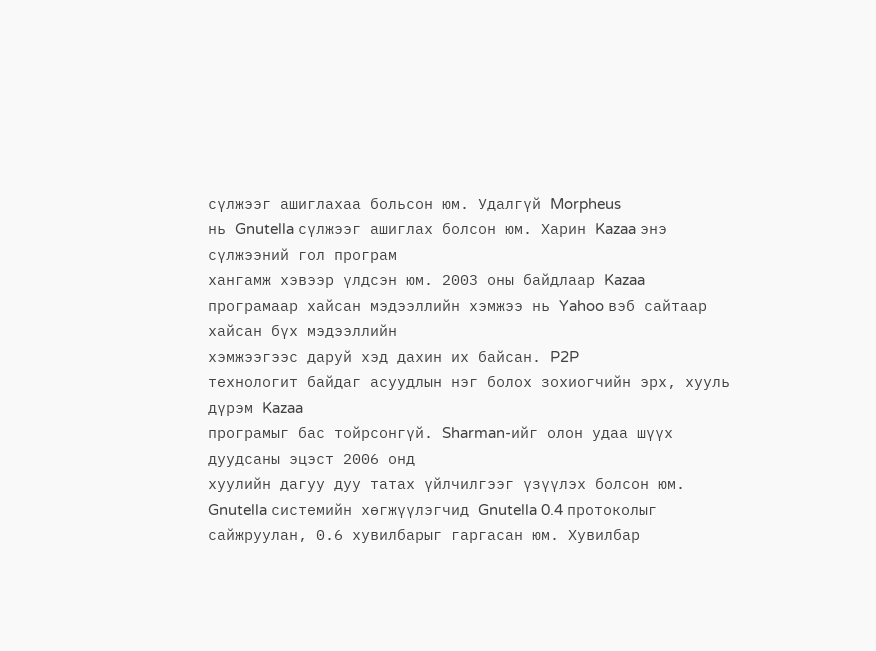сүлжээг ашиглахаа больсон юм. Удалгүй Morpheus
нь Gnutella сүлжээг ашиглах болсон юм. Харин Kazaa энэ сүлжээний гол програм
хангамж хэвээр үлдсэн юм. 2003 оны байдлаар Kazaa
програмаар хайсан мэдээллийн хэмжээ нь Yahoo вэб сайтаар хайсан бүх мэдээллийн
хэмжээгээс даруй хэд дахин их байсан. P2P
технологит байдаг асуудлын нэг болох зохиогчийн эрх, хууль дүрэм Kazaa
програмыг бас тойрсонгүй. Sharman-ийг олон удаа шүүх дуудсаны эцэст 2006 онд
хуулийн дагуу дуу татах үйлчилгээг үзүүлэх болсон юм.
Gnutella системийн хөгжүүлэгчид Gnutella 0.4 протоколыг
сайжруулан, 0.6 хувилбарыг гаргасан юм. Хувилбар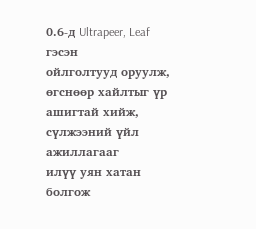0.6-д Ultrapeer, Leaf гэсэн
ойлголтууд оруулж, өгснөөр хайлтыг үр ашигтай хийж, сүлжээний үйл ажиллагааг
илүү уян хатан болгож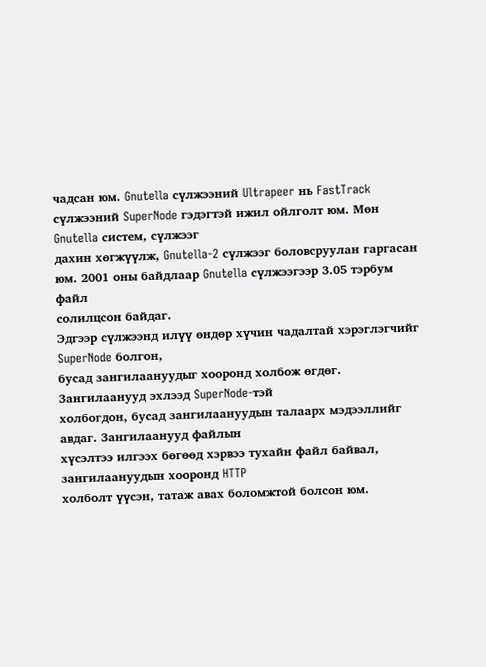чадсан юм. Gnutella сүлжээний Ultrapeer нь FastTrack
сүлжээний SuperNode гэдэгтэй ижил ойлголт юм. Мөн Gnutella систем, сүлжээг
дахин хөгжүүлж, Gnutella-2 сүлжээг боловсруулан гаргасан юм. 2001 оны байдлаар Gnutella сүлжээгээр 3.05 тэрбум файл
солилцсон байдаг.
Эдгээр сүлжээнд илүү өндөр хүчин чадалтай хэрэглэгчийг SuperNode болгон,
бусад зангилаануудыг хооронд холбож өгдөг. Зангилаанууд эхлээд SuperNode-тэй
холбогдон, бусад зангилаануудын талаарх мэдээллийг авдаг. Зангилаанууд файлын
хүсэлтээ илгээх бөгөөд хэрвээ тухайн файл байвал, зангилаануудын хооронд HTTP
холболт үүсэн, татаж авах боломжтой болсон юм.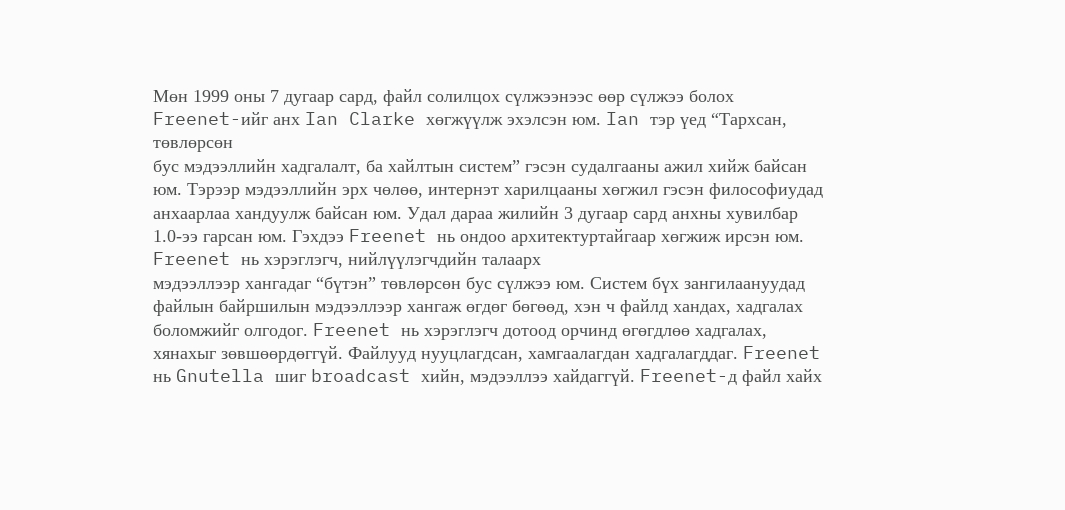Мөн 1999 оны 7 дугаар сард, файл солилцох сүлжээнээс өөр сүлжээ болох
Freenet-ийг анх Ian Clarke хөгжүүлж эхэлсэн юм. Ian тэр үед “Тархсан, төвлөрсөн
бус мэдээллийн хадгалалт, ба хайлтын систем” гэсэн судалгааны ажил хийж байсан
юм. Тэрээр мэдээллийн эрх чөлөө, интернэт харилцааны хөгжил гэсэн философиудад
анхаарлаа хандуулж байсан юм. Удал дараа жилийн 3 дугаар сард анхны хувилбар
1.0-ээ гарсан юм. Гэхдээ Freenet нь ондоо архитектуртайгаар хөгжиж ирсэн юм.
Freenet нь хэрэглэгч, нийлүүлэгчдийн талаарх
мэдээллээр хангадаг “бүтэн” төвлөрсөн бус сүлжээ юм. Систем бүх зангилаануудад
файлын байршилын мэдээллээр хангаж өгдөг бөгөөд, хэн ч файлд хандах, хадгалах
боломжийг олгодог. Freenet нь хэрэглэгч дотоод орчинд өгөгдлөө хадгалах,
хянахыг зөвшөөрдөггүй. Файлууд нууцлагдсан, хамгаалагдан хадгалагддаг. Freenet
нь Gnutella шиг broadcast хийн, мэдээллээ хайдаггүй. Freenet-д файл хайх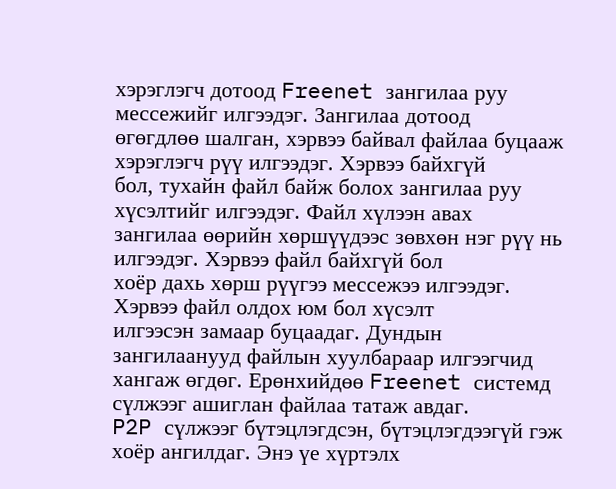хэрэглэгч дотоод Freenet зангилаа руу мессежийг илгээдэг. Зангилаа дотоод
өгөгдлөө шалган, хэрвээ байвал файлаа буцааж хэрэглэгч рүү илгээдэг. Хэрвээ байхгүй
бол, тухайн файл байж болох зангилаа руу хүсэлтийг илгээдэг. Файл хүлээн авах
зангилаа өөрийн хөршүүдээс зөвхөн нэг рүү нь илгээдэг. Хэрвээ файл байхгүй бол
хоёр дахь хөрш рүүгээ мессежээ илгээдэг. Хэрвээ файл олдох юм бол хүсэлт
илгээсэн замаар буцаадаг. Дундын зангилаанууд файлын хуулбараар илгээгчид
хангаж өгдөг. Ерөнхийдөө Freenet системд сүлжээг ашиглан файлаа татаж авдаг.
P2P сүлжээг бүтэцлэгдсэн, бүтэцлэгдээгүй гэж хоёр ангилдаг. Энэ үе хүртэлх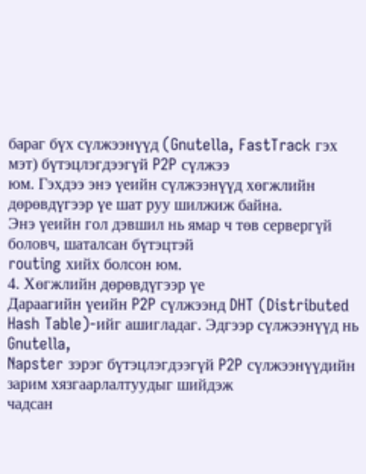бараг бүх сүлжээнүүд (Gnutella, FastTrack гэх мэт) бүтэцлэгдээгүй P2P сүлжээ
юм. Гэхдээ энэ үеийн сүлжээнүүд хөгжлийн дөрөвдүгээр үе шат руу шилжиж байна.
Энэ үеийн гол дэвшил нь ямар ч төв сервергүй боловч, шаталсан бүтэцтэй
routing хийх болсон юм.
4. Хөгжлийн дөрөвдүгээр үе
Дараагийн үеийн P2P сүлжээнд DHT (Distributed Hash Table)-ийг ашигладаг. Эдгээр сүлжээнүүд нь Gnutella,
Napster зэрэг бүтэцлэгдээгүй P2P сүлжээнүүдийн зарим хязгаарлалтуудыг шийдэж
чадсан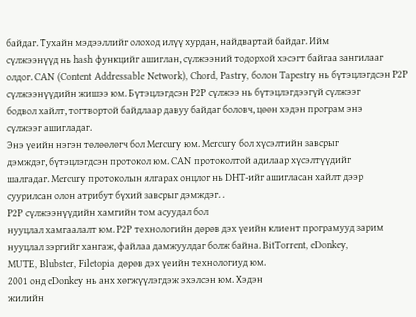байдаг. Тухайн мэдээллийг олоход илүү хурдан, найдвартай байдаг. Ийм
сүлжээнүүд нь hash функцийг ашиглан, сүлжээний тодорхой хэсэгт байгаа зангилааг
олдог. CAN (Content Addressable Network), Chord, Pastry, болон Tapestry нь бүтэцлэгдсэн P2P
сүлжээнүүдийн жишээ юм. Бүтэцлэгдсэн P2P сүлжээ нь бүтэцлэгдээгүй сүлжээг
бодвол хайлт, тогтвортой байдлаар давуу байдаг боловч, цөөн хэдэн програм энэ
сүлжээг ашигладаг.
Энэ үеийн нэгэн төлөөлөгч бол Mercury юм. Mercury бол хүсэлтийн завсрыг
дэмждэг, бүтэцлэгдсэн протокол юм. CAN протоколтой адилаар хүсэлтүүдийг
шалгадаг. Mercury протоколын ялгарах онцлог нь DHT-ийг ашигласан хайлт дээр
суурилсан олон атрибут бүхий завсрыг дэмждэг. .
P2P сүлжээнүүдийн хамгийн том асуудал бол
нууцлал хамгаалалт юм. P2P технологийн дөрөв дэх үеийн клиент програмууд зарим
нууцлал зэргийг хангаж, файлаа дамжуулдаг болж байна. BitTorrent, eDonkey,
MUTE, Blubster, Filetopia дөрөв дэх үеийн технологиуд юм.
2001 онд eDonkey нь анх хөгжүүлэгдэж эхэлсэн юм. Хэдэн
жилийн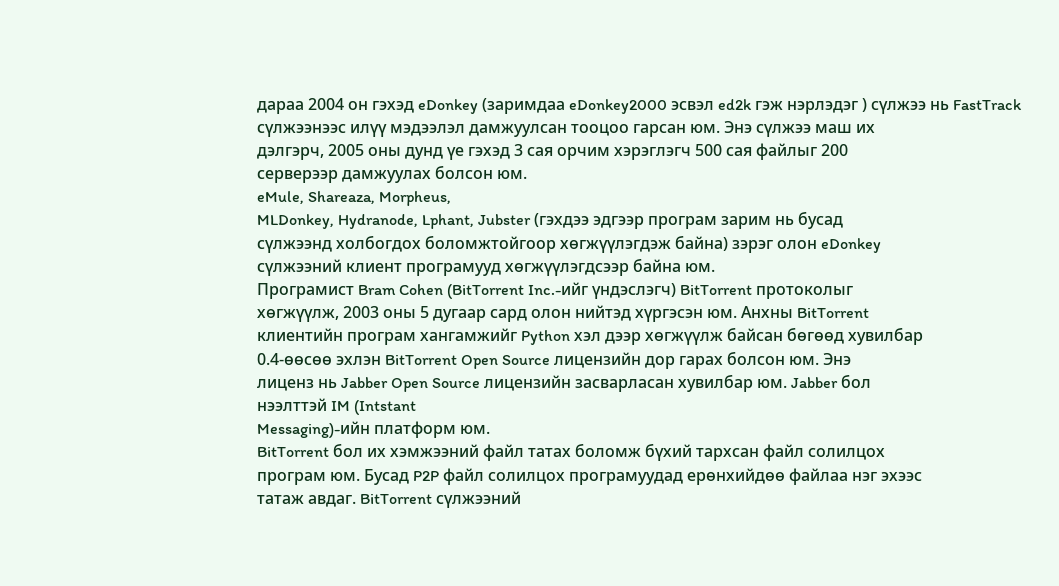дараа 2004 он гэхэд eDonkey (заримдаа eDonkey2000 эсвэл ed2k гэж нэрлэдэг ) сүлжээ нь FastTrack
сүлжээнээс илүү мэдээлэл дамжуулсан тооцоо гарсан юм. Энэ сүлжээ маш их
дэлгэрч, 2005 оны дунд үе гэхэд 3 сая орчим хэрэглэгч 500 сая файлыг 200
серверээр дамжуулах болсон юм.
eMule, Shareaza, Morpheus,
MLDonkey, Hydranode, Lphant, Jubster (гэхдээ эдгээр програм зарим нь бусад
сүлжээнд холбогдох боломжтойгоор хөгжүүлэгдэж байна) зэрэг олон eDonkey
сүлжээний клиент програмууд хөгжүүлэгдсээр байна юм.
Програмист Bram Cohen (BitTorrent Inc.-ийг үндэслэгч) BitTorrent протоколыг
хөгжүүлж, 2003 оны 5 дугаар сард олон нийтэд хүргэсэн юм. Анхны BitTorrent
клиентийн програм хангамжийг Python хэл дээр хөгжүүлж байсан бөгөөд хувилбар
0.4-өөсөө эхлэн BitTorrent Open Source лицензийн дор гарах болсон юм. Энэ
лиценз нь Jabber Open Source лицензийн засварласан хувилбар юм. Jabber бол
нээлттэй IM (Intstant
Messaging)-ийн платформ юм.
BitTorrent бол их хэмжээний файл татах боломж бүхий тархсан файл солилцох
програм юм. Бусад P2P файл солилцох програмуудад ерөнхийдөө файлаа нэг эхээс
татаж авдаг. BitTorrent сүлжээний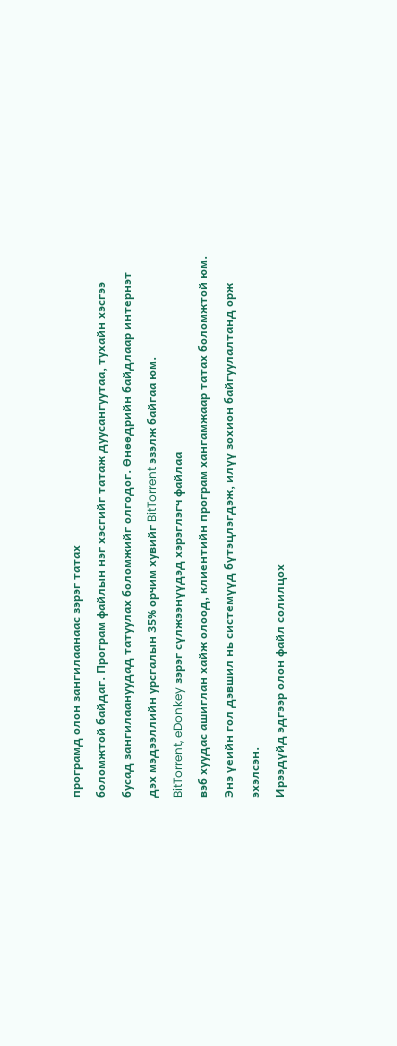програмд олон зангилаанаас зэрэг татах
боломжтой байдаг. Програм файлын нэг хэсгийг татаж дуусангуутаа, тухайн хэсгээ
бусад зангилаануудад татуулах боломжийг олгодог. Өнөөдрийн байдлаар интернэт
дэх мэдээллийн урсгалын 35% орчим хувийг BitTorrent эзэлж байгаа юм.
BitTorrent, eDonkey зэрэг сүлжээнүүдэд хэрэглэгч файлаа
вэб хуудас ашиглан хайж олоод, клиентийн програм хангамжаар татах боломжтой юм.
Энэ үеийн гол дэвшил нь системүүд бүтэцлэгдэж, илүү зохион байгуулалтанд орж
эхэлсэн.
Ирээдүйд эдгээр олон файл солилцох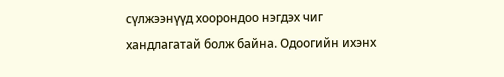сүлжээнүүд хоорондоо нэгдэх чиг
хандлагатай болж байна. Одоогийн ихэнх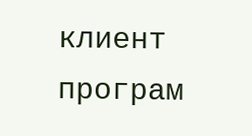клиент програм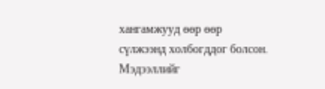хангамжууд өөр өөр
сүлжээнд холбогддог болсон.
Мэдээллийг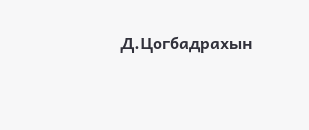Д.Цогбадрахын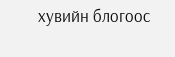хувийн блогоос